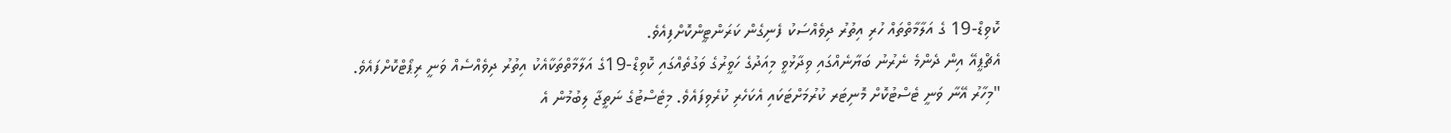ކޮވިޑް-19 ގެ އަލާމާތްތައް ހުރި އިތުރު ދިވެއްސަކު ފެނިގެން ކަރަންޓީންކޮށްފިއެވެ.
އެޗްޕީއޭ އިން ދެންމެ ނެރުނު ބަޔާނެއްގައި ވިދާޅުވީ މިއަދުގެ ހަވީރުގެ ވަގުތެއްގައި ކޮވިޑް-19ގެ އަލާމާތްތަކާއެކު އިތުރު ދިވެއްސެއް ވަނީ ރިޕޯޓްކޮށްފައެވެ.
"މިހާރު އޭނާ ވަނީ ޓެސްޓުކޮށް މޮނިޓަރ ކުރުމަށްޓަކައި އެކަހެރި ކުރެވިފައެވެ. މިޓެސްޓުގެ ނަތީޖާ ލިބުމުން އެ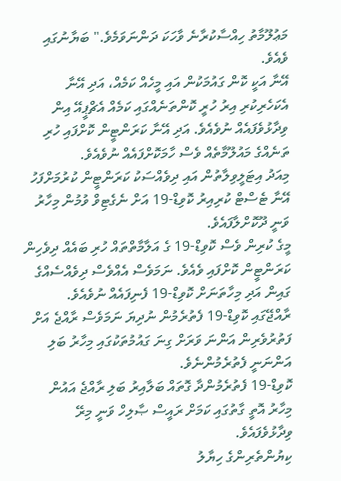މަޢުލޫމާތު ހިއްސާކުރާނެ ވާހަކަ ދަންނަވަމެވެ." ބަޔާނުގައި ވެއެވެ.
އޭނާ އަކީ ކޮން ގައުމަކުން އައި މީހެއް ކަމެއް، އަދި އޭނާ އެކަހެރިކުރި އިރު ހުރީ ކޮންތަނެއްގައި ކަމެއް އެޗްޕީއޭ އިން ވިދާޅުވެފައެއް ނުވެއެވެ. އަދި އޭނާ ކަރަންޓީން ކޮށްފައި ހުރި ތަނެއްގެ މައުލޫމާތެއް ވެސް ހާމަކޮށްފައެއް ނުވެއެވެ.
މިއަދު އިޓަލީވިލާތުން އައި ދިވެއްސަކު ކަރަންޓީން ކުރުމަށްފަހު އޭނާ ޓެސްޓް ކުރިއިރު ކޮވިޑް-19 އަށް ނެގެޓިވް ވުމުން މިހާރު ވަނީ ދޫކޮށްލާފައެވެ.
މީގެ ކުރިން ވެސް ކޮވިޑް-19 ގެ އަލާމާތްތައް ހުރި ބައެއް ދިވެހިން ކަރަންޓީން ކޮށްފައި ވެއެވެ. ނަމަވެސް އެއްވެސް ދިވެއްސެއްގެ ގައިން އަދި މިހާތަނަށް ކޮވިޑް-19 ފެނިފައެއް ނުވެއެވެ.
ރާއްޖޭގައި ކޮވިޑް-19 ފެތުރެމުން ނުދިޔަ ނަމަވެސް ރާއްޖެ އަށް ފަތުރުވެރިން އަންނަ ވަރަށް ގިނަ ގައުމުތަކުގައި މިހާރު ބަލި އަންނަނީ ފެތުރެމުންނެވެ.
ކޮވިޑް-19 ފެތުރެމުންދާ ގޮތައް ބަލާއިރު ބަލި ރާއްޖެ އައުން މިހާރު އޮތީ ގާތުގައި ކަމަށް ރައީސް ޞާލިހް ވަނީ މިރޭ ވިދާޅުވެފައެވެ.
ކިޔުންތެރިންގެ ހިޔާލު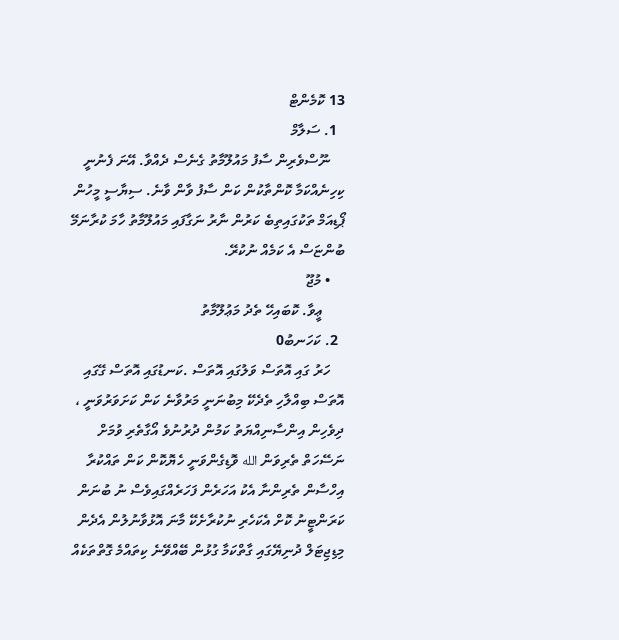13 ކޮމެންޓް
  1. ސަލާމް
    ނޫސްވެރިން ސާފު މައުލޫމާތު ގެނެސް ދެއްވާ. އޭނަ ފެނުނީ ކިހިނެއްކަމާ ކޮންތާކުން ކަން ސާފު ވާން ވާނެ. ސިޔާސީ މީހުން ޕޯޑިއަމް ތަކުގައިތިބެ ކަރުން ނާރު ނަގާފައި މައުލޫމާތު ހާމަ ކުރާނަމޭ ބުންޏަސް އެ ކަމެއް ނުކުރޭ.
    • މުޖޫ
      ޢީވާ. ކޮބައިހޭ ތެދު މަޢުލޫމާތު
  2. ކަހަނބު0
    ހަރު ގައި އޮތަސް ވަލުގައި އޮތަސް .ކަނޑުގައި އޮތަސް ގޭގައި އޮތަސް ބިއްލާހި ތެދެކޭ މިބުނަނީ މަރުވާނެ ކަން ކަށަވަރުވަނީ ، ދިވެހިން އިންސާނިއްޔަތު ކަމުން ދުރުނުވެ އޯގާތެރި ވުމަށް ނަސޭހަތް ތެރިވަން الله ވޮޑިގެންވަނީ ހެޔޮކޮން ކަން ތައްކުރާ އިހްސާން ތެރިންނާ އެކު އަހަރެން ފަހަރެއްގައިވެސް ނު ބުނަން ކަރަންޓީނު ކޮށް އެކަހެރި ނުކުރާށެކޭ މާނަ އޮޅުވާނުލުން އެދެން މިޑިޖިޓަލް ދުނިޔޭގައި ގާތްކަމާ ގުޅުން ބޭއްވޭނެ ކިތައްމެ ގޮތްތަކެއް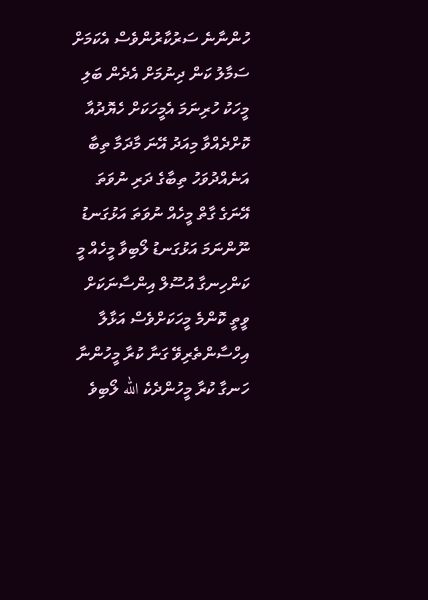ހުންނާނެ ސަރުކާރުންވެސް އެކަމަށް ސަމާލު ކަން ދިނުމަށް އެދެން ބަލި މީހަކު ހުރިނަމަ އެމީހަކަށް ހެޔޮދުއާ ކޮށްދެއްވާ މިއަދު އޭނަ މާދަމާ ތިބާ އަނެއްދުވަހު ތިބާގެ ދަރި ނުވަތަ އޭނަގެ ގާތް މީހެއް ނުވަތަ އަޅުގަނޑު ނޫންނަމަ އަޅުގަނޑު ލޯބިވާ މީހެއް މީ ކަންހިނގާ އުސޫލް އިންސާނަކަށް ވީތީ ކޮންމެ މީހަކަށްވެސް އަޅާލާ އިހްސާންތެރިވޭ ގަނާ ކުރާ މީހުންނާ ހަނގާ ކުރާ މީހުންދެކެ الله ލޯބިވެ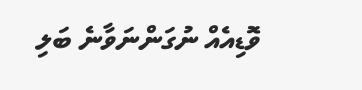ވޮޑިއެއް ނުގަންނަވާނެ ބަލި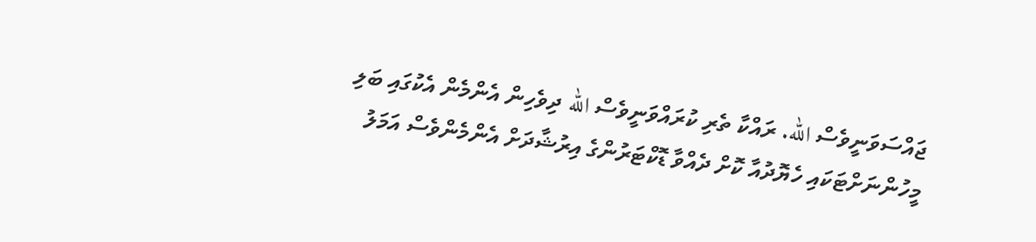ޖައްސަވަނީވެސް الله. ރައްކާ ތެރި ކުރައްވަނީވެސް الله ދިވެހިން އެންމެން އެކުގައި ބަލި މީހުންނަށްޓަކައި ހެޔޮދުއާ ކޮށް ދެއްވާ ޑޮކްޓަރުންގެ އިރުޝާދަށް އެންމެންވެސް އަމަލު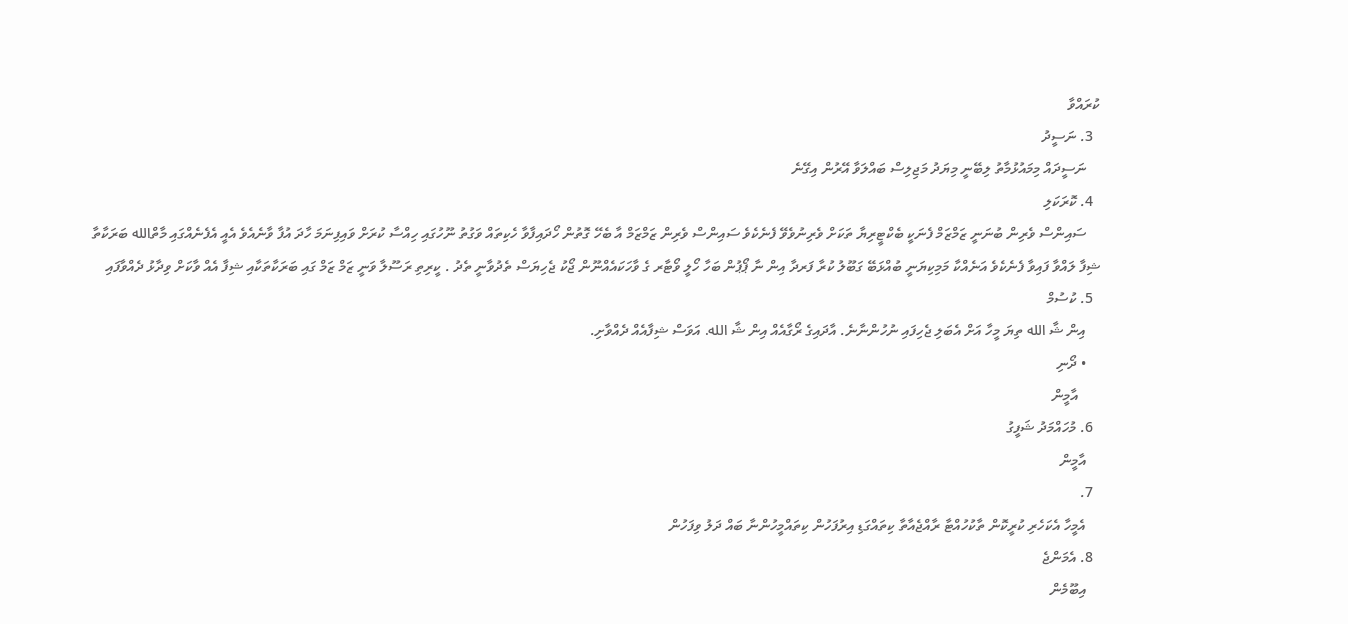ކުރައްވާ
  3. ނަސީދު
    ނަސީދައް މިމައުޅުމާތު ލިބޭނީ މިޔަދު މަޖިލިސް ބައްލަވާ އޭރުން އިގޭނެ
  4. ކޮރަކަލި
    ސައިންސް ވެރިން ބުނަނީ ޒަމްޒަމް ފެނަކީ ބެކްޓީރިޔާ ތަކަށް ވެރިނުވެވޭ ފެނެކެވެ ސައިންސް ވެރިން ޒަމްޒަމް އާ ބެހޭ ގޮތުން ހޯދައިފާވާ ހެކިތައް ވަގުތު ނޫހުގައި ހިއްސާ ކުރަށް ވައިފިނަމަ ހާދަ އުފާ ވާނެއެވެ އެއީ އެފެނެއްގައި މާތްالله ބަރަކާތާ ޝިފާ ލައްވާ ފައިވާ ފެނެކެވެ އަނެއްކާ މަމިކިޔަނީ ބުއްޅަބޭ ގަބޫލު ކުރާ ފަރދާ އިން ނާ ޕޯޕުން ބަހާ ހޯލީ ވޯޓާރ ގެ ވާހަކައެއްނޫން ޖޯކު ޖެހިޔަސް ތެދުވާނީ ތެދު . ކީރިތި ރަސޫލާ ވަނީ ޒަމް ޒަމް ގައި ބަރަކާތަކާއި ޝިފާ އެއް ވާކަށް ވިދާޅު ދެއްވާފައި
  5. ކުސުމް
    އިން ޝާ الله ތިޔަ މީހާ އަށް އެބަލި ޖެހިފައި ނުހުންނާނެ. އާދައިގެ ރޯގާއެއް އިން ޝާ الله. އަވަސް ޝިފާއެއް ދެއްވާށި.
    • ދޯނި
      އާމީން
  6. މުހައްމަދު ޝަފީގު
    އާމީން
  7.
    އެމީހާ އެކަހެރި ކުރީކޮން ތާކުހުއްޓާ ރާއްޖެއާތާ ކިތައްގަޑި އިރުފަހުން ކިތައްމީހުންނާ ބައް ދަލު ވިފަހުން
  8. އެމަންޖެ
    އިބޫމެން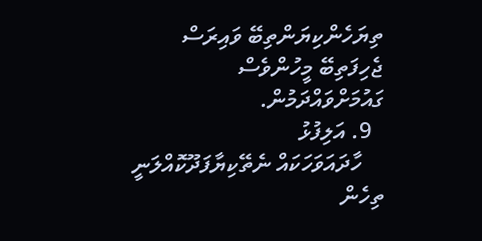ތިޔަހެންކިޔަންތިބޭ ވައިރަސް ޖެހިފަތިބޭ މީހުންވެސް ގައުމަށްވައްދަމުން.
  9. އަލިފުޅު
    ހާދައަވަހަކައް ނެތޭކިޔާފަދޫކޮއްލަނީ ތިހެން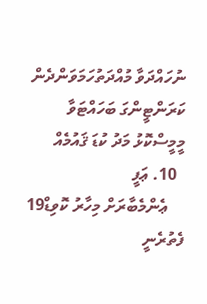ނުހައްދަވާ މުއްދަތުހަމަވަންދެން ކަރަންޓީންގަ ބަހައްޓަވާ މީމީސްކޮޅު މަދު ކުޑަ ޤައުމެއް
  10. ޢަފީ
    ޢެންމެބާރަށް މިހާރު ކޮވިޑް19 ފެތުރެނީ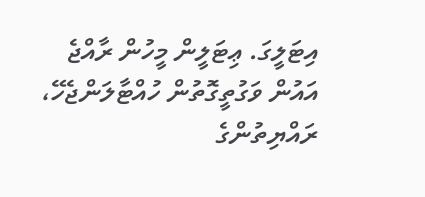އިޓަލީގަ. ޢިޓަލީން މީހުން ރާއްޖެ އައުން ވަގުތީގޮތުން ހުއްޓާލަންޖެހޭ، ރައްޔިތުންގެ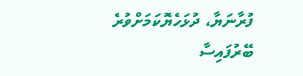ފުރާނަޔާ، ދުޅަހެޔޮކަމަށްވުރެ ބޭރުފައިސާ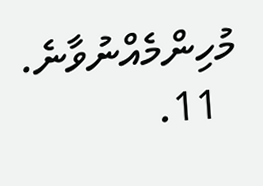މުހިންމެއްނުވާނެ.
  11.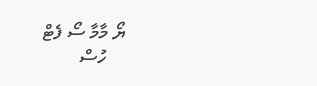ޔޯ މާމާ ސޯ ފެޓް
    ހުސް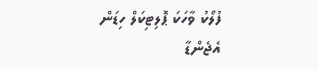ފުލޯކު ވާހަކަ ޕޮލިޓިކަލް ހިޑަން އެޖެންޑާ